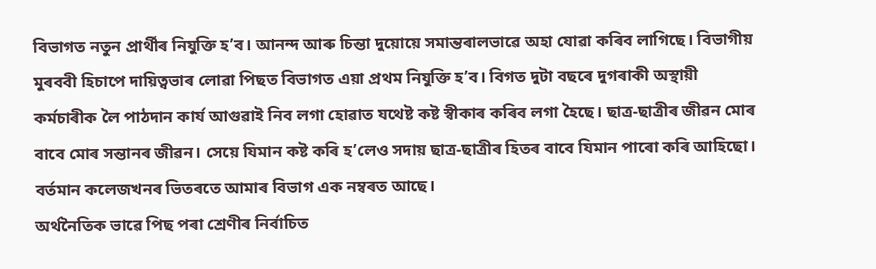বিভাগত নতুন প্ৰাৰ্থীৰ নিযুক্তি হ’ব। আনন্দ আৰু চিন্তা দুয়োয়ে সমান্তৰালভাৱে অহা যোৱা কৰিব লাগিছে। বিভাগীয় মুৰববী হিচাপে দায়িত্বভাৰ লোৱা পিছত বিভাগত এয়া প্ৰথম নিযুক্তি হ’ব। বিগত দুটা বছৰে দুগৰাকী অস্থায়ী কৰ্মচাৰীক লৈ পাঠদান কাৰ্য আগুৱাই নিব লগা হোৱাত যথেষ্ট কষ্ট স্বীকাৰ কৰিব লগা হৈছে। ছাত্ৰ-ছাত্ৰীৰ জীৱন মোৰ বাবে মোৰ সন্তানৰ জীৱন। সেয়ে যিমান কষ্ট কৰি হ’লেও সদায় ছাত্ৰ-ছাত্ৰীৰ হিতৰ বাবে যিমান পাৰো কৰি আহিছো। বৰ্তমান কলেজখনৰ ভিতৰতে আমাৰ বিভাগ এক নম্বৰত আছে।
অৰ্থনৈতিক ভাৱে পিছ পৰা শ্ৰেণীৰ নিৰ্বাচিত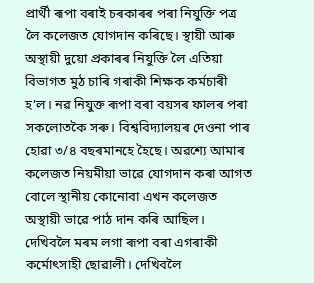প্ৰাৰ্থী ৰূপা বৰাই চৰকাৰৰ পৰা নিযুক্তি পত্ৰ লৈ কলেজত যোগদান কৰিছে। স্থায়ী আৰু অস্থায়ী দুয়ো প্ৰকাৰৰ নিযুক্তি লৈ এতিয়া বিভাগত মুঠ চাৰি গৰাকী শিক্ষক কৰ্মচাৰী হ’ল। নৱ নিযুক্ত ৰূপা বৰা বয়সৰ ফালৰ পৰা সকলোতকৈ সৰু। বিশ্ববিদ্যালয়ৰ দেওনা পাৰ হোৱা ৩/৪ বছৰমানহে হৈছে। অৱশ্যে আমাৰ কলেজত নিয়মীয়া ভাৱে যোগদান কৰা আগত বোলে স্থানীয় কোনোবা এখন কলেজত অস্থায়ী ভাৱে পাঠ দান কৰি আছিল। দেখিবলৈ মৰম লগা ৰূপা বৰা এগৰাকী কৰ্মোৎসাহী ছোৱালী। দেখিবলৈ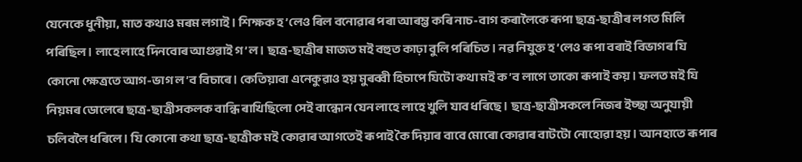যেনেকে ধুনীয়া, মাত কথাও মৰম লগাই। শিক্ষক হ’লেও ৰিল বনোৱাৰ পৰা আৰম্ভ কৰি নাচ-বাগ কৰালৈকে ৰূপা ছাত্ৰ-ছাত্ৰীৰ লগত মিলি পৰিছিল। লাহে লাহে দিনবোৰ আগুৱাই গ’ল। ছাত্ৰ-ছাত্ৰীৰ মাজত মই বহুত কাঢ়া বুলি পৰিচিত। নৱ নিযুক্ত হ’লেও ৰূপা বৰাই বিভাগৰ যি কোনো ক্ষেত্ৰতে আগ-ভাগ ল’ব বিচাৰে। কেতিয়াবা এনেকুৱাও হয় মুৰব্বী হিচাপে যিটো কথা মই ক’ব লাগে তাকো ৰূপাই কয়। ফলত মই যি নিয়মৰ ডোলেৰে ছাত্ৰ-ছাত্ৰীসকলক বান্ধি ৰাখিছিলো সেই বান্ধোন যেন লাহে লাহে খুলি যাব ধৰিছে। ছাত্ৰ-ছাত্ৰীসকলে নিজৰ ইচ্ছা অনুযায়ী চলিবলৈ ধৰিলে। যি কোনো কথা ছাত্ৰ-ছাত্ৰীক মই কোৱাৰ আগতেই ৰূপাই কৈ দিয়াৰ বাবে মোৰো কোৱাৰ বাটটো নোহোৱা হয়। আনহাতে ৰূপাৰ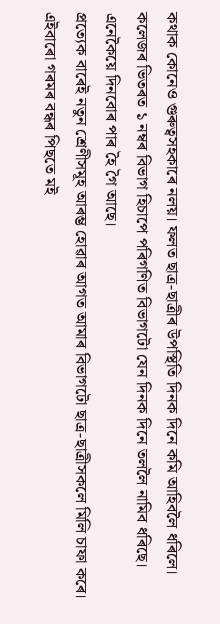কথাক কোনেও গুৰুত্বসহকাৰে নলয়। ফলত ছাত্ৰ-ছাত্ৰীৰ উপস্থিতি দিনক দিনে কমি আহিবলৈ ধৰিলে। কলেজৰ ভিতৰত ১ নম্বৰ বিভাগ হিচাপে পৰিগণিত বিভাগটো যেন দিনক দিনে তললৈ নামিব ধৰিছে। এনেকৈয়ে দিনবোৰ পাৰ হৈ গৈ আছে।
প্ৰত্যেক বাৰেই নতুন শ্ৰেণীসমূহ আৰম্ভ হোৱাৰ আগত আমাৰ বিভাগটো ছাত্ৰ-ছাত্ৰীসকলে মিলি চাফা কৰে। এইবাৰো গৰমৰ বন্ধৰ পিছতে মই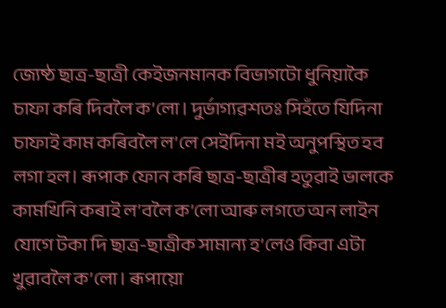জ্যেষ্ঠ ছাত্ৰ-ছাত্ৰী কেইজনমানক বিভাগটো ধুনিয়াকৈ চাফা কৰি দিবলৈ ক’লো। দুৰ্ভাগ্যৱশতঃ সিহঁতে যিদিনা চাফাই কাম কৰিবলৈ ল’লে সেইদিনা মই অনুপস্থিত হব লগা হল। ৰূপাক ফোন কৰি ছাত্ৰ-ছাত্ৰীৰ হতুৱাই ভালকে কামখিনি কৰাই ল’বলৈ ক’লো আৰু লগতে অন লাইন যোগে টকা দি ছাত্ৰ-ছাত্ৰীক সামান্য হ’লেও কিবা এটা খুৱাবলৈ ক’লো। ৰূপায়ো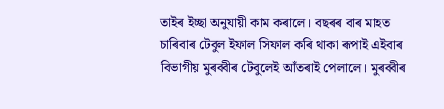তাইৰ ইচ্ছা অনুযায়ী কাম কৰালে। বছৰৰ বাৰ মাহত চাৰিবাৰ টেবুল ইফাল সিফাল কৰি থাকা ৰূপাই এইবাৰ বিভাগীয় মুৰব্বীৰ টেবুলেই আঁতৰাই পেলালে। মুৰব্বীৰ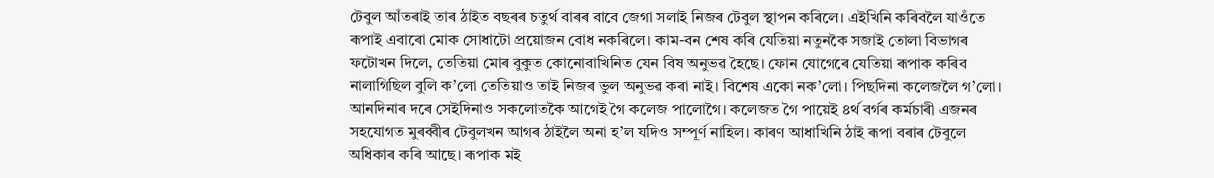টেবুল আঁতৰাই তাৰ ঠাইত বছৰৰ চতুৰ্থ বাৰৰ বাবে জেগা সলাই নিজৰ টেবুল স্থাপন কৰিলে। এইখিনি কৰিবলৈ যাওঁতে ৰূপাই এবাৰো মোক সোধাটো প্ৰয়োজন বোধ নকৰিলে। কাম-বন শেষ কৰি যেতিয়া নতুনকৈ সজাই তোলা বিভাগৰ ফটোখন দিলে, তেতিয়া মোৰ বুকুত কোনোবাখিনিত যেন বিষ অনুভৱ হৈছে। ফোন যোগেৰে যেতিয়া ৰূপাক কৰিব নালাগিছিল বুলি ক’লো তেতিয়াও তাই নিজৰ ভুল অনুভৱ কৰা নাই। বিশেষ একো নক’লো। পিছদিনা কলেজলৈ গ’লো। আনদিনাৰ দৰে সেইদিনাও সকলোতকৈ আগেই গৈ কলেজ পালোগৈ। কলেজত গৈ পায়েই ৪ৰ্থ বৰ্গৰ কৰ্মচাৰী এজনৰ সহযোগত মুৰব্বীৰ টেবুলখন আগৰ ঠাইলৈ অনা হ’ল যদিও সম্পূৰ্ণ নাহিল। কাৰণ আধাখিনি ঠাই ৰূপা বৰাৰ টেবুলে অধিকাৰ কৰি আছে। ৰূপাক মই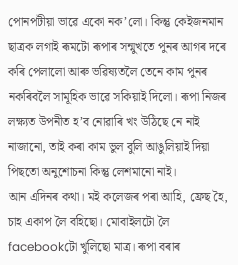পোনপটীয়া ভাৱে একো নক’লো। কিন্তু কেইজনমান ছাত্ৰক লগাই ৰূমটো ৰূপাৰ সন্মুখতে পুনৰ আগৰ দৰে কৰি পেলালো আৰু ভৱিষ্যতলৈ তেনে কাম পুনৰ নকৰিবলৈ সামূহিক ভাৱে সকিয়াই দিলো। ৰূপা নিজৰ লক্ষ্যত উপনীত হ’ব নোৱাৰি খং উঠিছে নে নাই নাজানো, তাই কৰা কাম ভুল বুলি আঙুলিয়াই দিয়া পিছতো অনুশোচনা কিন্তু লেশমানো নাই।
আন এদিনৰ কথা। মই কলেজৰ পৰা আহি, ফ্ৰেছ হৈ, চাহ একাপ লৈ বহিছো। মোবাইলটো লৈ facebookটো খুলিছো মাত্ৰ। ৰূপা বৰাৰ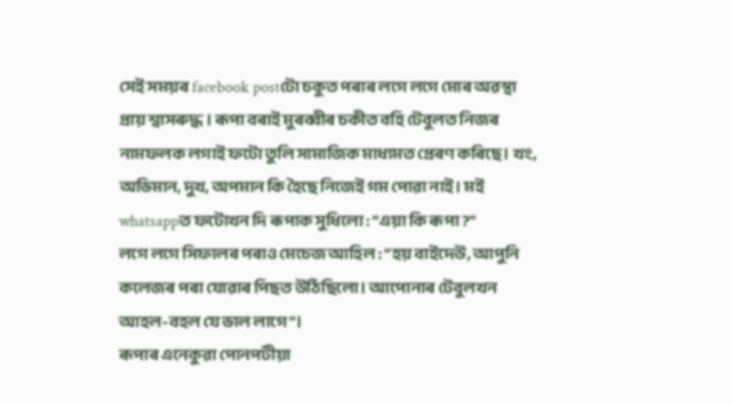সেই সময়ৰ facebook postটো চকুত পৰাৰ লগে লগে মোৰ অৱস্থা প্ৰায় শ্বাসৰুদ্ধ । ৰূপা বৰাই মুৰব্বীৰ চকীত বহি টেবুলত নিজৰ নামফলক লগাই ফটো তুলি সামাজিক মাধ্যমত প্ৰেৰণ কৰিছে। খং, অভিমান, দুখ, অপমান কি হৈছে নিজেই গম পোৱা নাই। মই whatsappত ফটোখন দি ৰূপাক সুধিলো : “এয়া কি ৰূপা ?”
লগে লগে সিফালৰ পৰাও মেচেজ আহিল : “হয় বাইদেউ, আপুনি কলেজৰ পৰা যোৱাৰ পিছত উঠিছিলো। আপোনাৰ টেবুলখন আহল-বহল যে ভাল লাগে”।
ৰূপাৰ এনেকুৱা পোনপটীয়া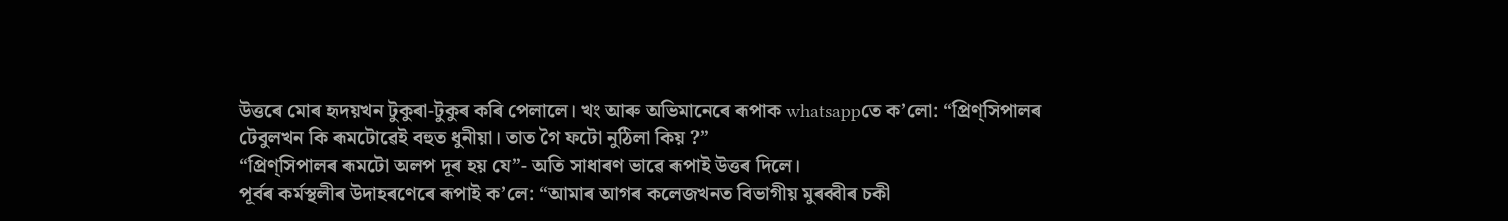উত্তৰে মোৰ হৃদয়খন টুকুৰা-টুকুৰ কৰি পেলালে। খং আৰু অভিমানেৰে ৰূপাক whatsappতে ক’লো: “প্ৰিণ্সিপালৰ টেবুলখন কি ৰূমটোৱেই বহুত ধুনীয়া। তাত গৈ ফটো নুঠিলা কিয় ?”
“প্ৰিণ্সিপালৰ ৰূমটো অলপ দূৰ হয় যে”- অতি সাধাৰণ ভাৱে ৰূপাই উত্তৰ দিলে।
পূৰ্বৰ কৰ্মস্থলীৰ উদাহৰণেৰে ৰূপাই ক’লে: “আমাৰ আগৰ কলেজখনত বিভাগীয় মুৰব্বীৰ চকী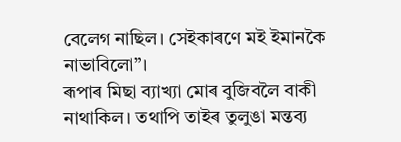বেলেগ নাছিল। সেইকাৰণে মই ইমানকৈ নাভাবিলো”।
ৰূপাৰ মিছা ব্যাখ্যা মোৰ বুজিবলৈ বাকী নাথাকিল। তথাপি তাইৰ তুলুঙা মন্তব্য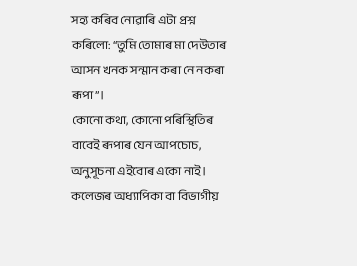সহ্য কৰিব নোৱাৰি এটা প্ৰশ্ন কৰিলো: “তুমি তোমাৰ মা দেউতাৰ আসন খনক সন্মান কৰা নে নকৰা ৰূপা”।
কোনো কথা, কোনো পৰিস্থিতিৰ বাবেই ৰূপাৰ যেন আপচোচ, অনুসূচনা এইবোৰ একো নাই। কলেজৰ অধ্যাপিকা বা বিভাগীয়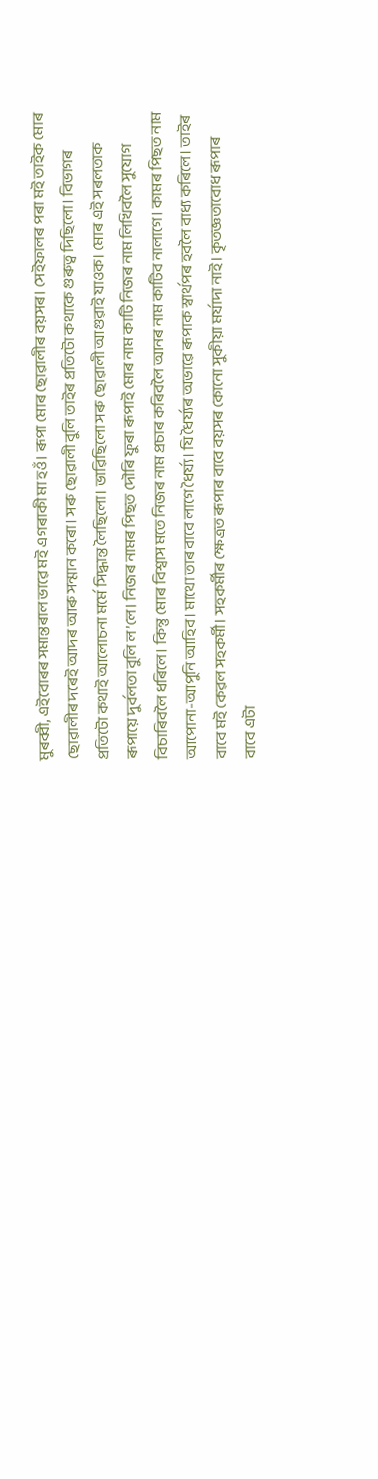মুৰব্বী, এইবোৰৰ সমান্তৰাল ভাৱে মই এগৰাকী মা হওঁ। ৰূপা মোৰ ছোৱালীৰ বয়সৰ। সেইফালৰ পৰা মই তাইক মোৰ ছোৱালীৰ দৰেই আদৰ আৰু সন্মান কৰো। সৰু ছোৱালী বুলি তাইৰ প্ৰতিটো কথাকে গুৰুত্ব দিছিলো। বিভাগৰ প্ৰতিটো কথাই আলোচনা মৰ্মে সিদ্ধান্ত লৈছিলো। ভাৱিছিলো সৰু ছোৱালী আগুৱাই যাওক। মোৰ এই সৰলতাক ৰূপায়ে দুৰ্বলতা বুলি ল’লে। নিজৰ নামৰ পিছত দৌৰি ফুৰা ৰূপাই মোৰ নাম কাটি নিজৰ নাম লিখিবলৈ সুযোগ বিচাৰিবলৈ ধৰিলে। কিন্তু মোৰ বিশ্বাস মতে নিজৰ নাম প্ৰচাৰ কৰিবলৈ আনৰ নাম কাটিব নালাগে। কামৰ পিছত নাম আপোনা-আপুনি আহিব। মাথো তাৰ বাবে লাগে ধৈৰ্য্য। যি ধৈৰ্য্যৰ অভাৱে ৰূপাক স্বাৰ্থপৰ হবলৈ বাধ্য কৰিলে। তাইৰ বাবে মই কেৱল সহকৰ্মী। সহকৰ্মীৰ ক্ষেত্ৰত ৰূপাৰ বাবে বয়সৰ কোনো সুকীয়া মৰ্যাদা নাই। কৃতজ্ঞতাবোধ ৰূপাৰ বাবে এটা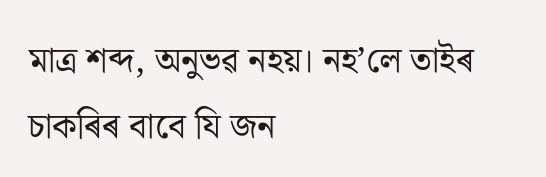মাত্ৰ শব্দ, অনুভৱ নহয়। নহ’লে তাইৰ চাকৰিৰ বাবে যি জন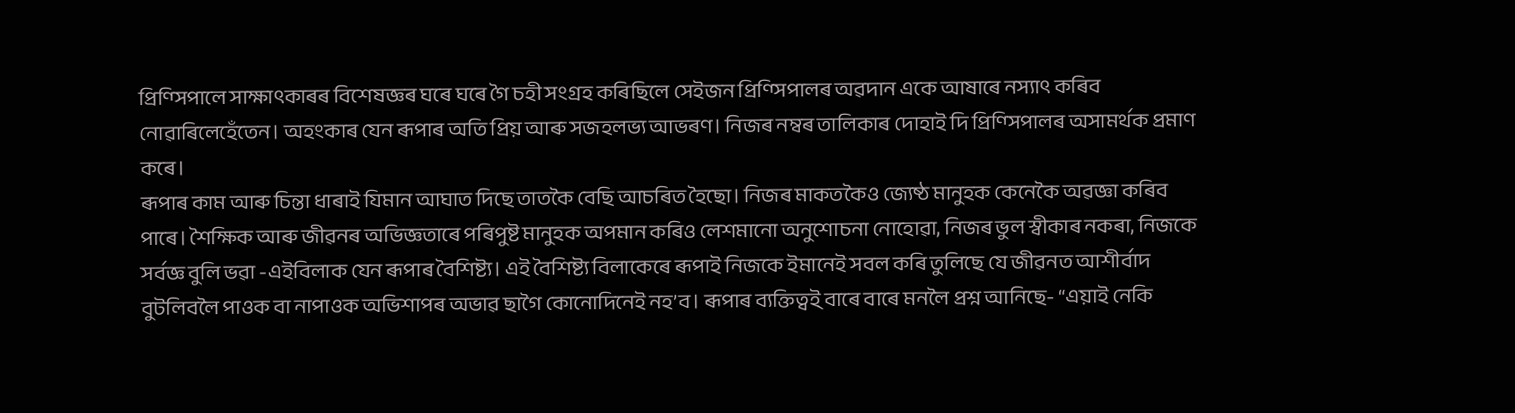প্ৰিণ্সিপালে সাক্ষাৎকাৰৰ বিশেষজ্ঞৰ ঘৰে ঘৰে গৈ চহী সংগ্ৰহ কৰিছিলে সেইজন প্ৰিণ্সিপালৰ অৱদান একে আষাৰে নস্যাৎ কৰিব নোৱাৰিলেহেঁতেন। অহংকাৰ যেন ৰূপাৰ অতি প্ৰিয় আৰু সজহলভ্য আভৰণ। নিজৰ নম্বৰ তালিকাৰ দোহাই দি প্ৰিণ্সিপালৰ অসামৰ্থক প্ৰমাণ কৰে।
ৰূপাৰ কাম আৰু চিন্তা ধাৰাই যিমান আঘাত দিছে তাতকৈ বেছি আচৰিত হৈছো। নিজৰ মাকতকৈও জ্যেষ্ঠ মানুহক কেনেকৈ অৱজ্ঞা কৰিব পাৰে। শৈক্ষিক আৰু জীৱনৰ অভিজ্ঞতাৰে পৰিপুষ্ট মানুহক অপমান কৰিও লেশমানো অনুশোচনা নোহোৱা, নিজৰ ভুল স্বীকাৰ নকৰা, নিজকে সৰ্বজ্ঞ বুলি ভৱা -এইবিলাক যেন ৰূপাৰ বৈশিষ্ট্য। এই বৈশিষ্ট্য বিলাকেৰে ৰূপাই নিজকে ইমানেই সবল কৰি তুলিছে যে জীৱনত আশীৰ্বাদ বুটলিবলৈ পাওক বা নাপাওক অভিশাপৰ অভাৱ ছাগৈ কোনোদিনেই নহ’ব। ৰূপাৰ ব্যক্তিত্বই্ বাৰে বাৰে মনলৈ প্ৰশ্ন আনিছে- “এয়াই নেকি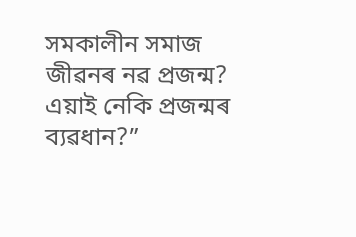সমকালীন সমাজ জীৱনৰ নৱ প্ৰজন্ম? এয়াই নেকি প্ৰজন্মৰ ব্যৱধান?”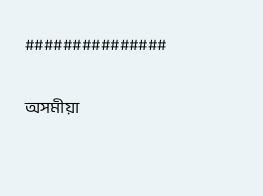###############

অসমীয়া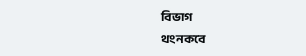বিভাগ
থংনকবে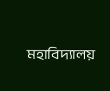মহাবিদ্যালয়